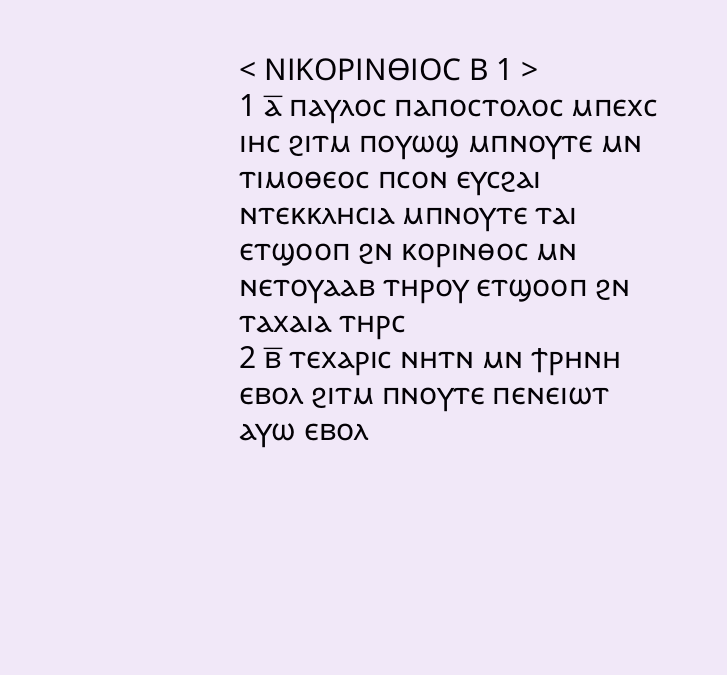< ⲚⲒⲔⲞⲢⲒⲚⲐⲒⲞⲤ Ⲃ 1 >
1 ⲁ̅ ⲡⲁⲩⲗⲟⲥ ⲡⲁⲡⲟⲥⲧⲟⲗⲟⲥ ⲙⲡⲉⲭⲥ ⲓⲏⲥ ϩⲓⲧⲙ ⲡⲟⲩⲱϣ ⲙⲡⲛⲟⲩⲧⲉ ⲙⲛ ⲧⲓⲙⲟⲑⲉⲟⲥ ⲡⲥⲟⲛ ⲉⲩⲥϩⲁⲓ ⲛⲧⲉⲕⲕⲗⲏⲥⲓⲁ ⲙⲡⲛⲟⲩⲧⲉ ⲧⲁⲓ ⲉⲧϣⲟⲟⲡ ϩⲛ ⲕⲟⲣⲓⲛⲑⲟⲥ ⲙⲛ ⲛⲉⲧⲟⲩⲁⲁⲃ ⲧⲏⲣⲟⲩ ⲉⲧϣⲟⲟⲡ ϩⲛ ⲧⲁⲭⲁⲓⲁ ⲧⲏⲣⲥ
2 ⲃ̅ ⲧⲉⲭⲁⲣⲓⲥ ⲛⲏⲧⲛ ⲙⲛ ϯⲣⲏⲛⲏ ⲉⲃⲟⲗ ϩⲓⲧⲙ ⲡⲛⲟⲩⲧⲉ ⲡⲉⲛⲉⲓⲱⲧ ⲁⲩⲱ ⲉⲃⲟⲗ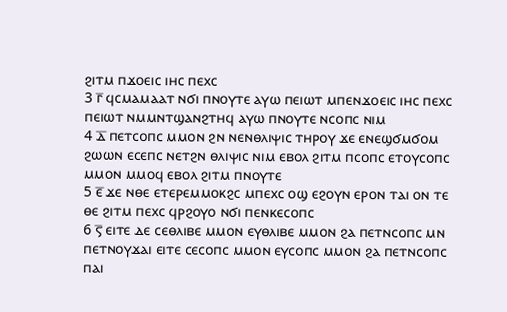ϩⲓⲧⲙ ⲡϫⲟⲉⲓⲥ ⲓⲏⲥ ⲡⲉⲭⲥ
3 ⲅ̅ ϥⲥⲙⲁⲙⲁⲁⲧ ⲛϭⲓ ⲡⲛⲟⲩⲧⲉ ⲁⲩⲱ ⲡⲉⲓⲱⲧ ⲙⲡⲉⲛϫⲟⲉⲓⲥ ⲓⲏⲥ ⲡⲉⲭⲥ ⲡⲉⲓⲱⲧ ⲛⲙⲙⲛⲧϣⲁⲛϩⲧⲏϥ ⲁⲩⲱ ⲡⲛⲟⲩⲧⲉ ⲛⲥⲟⲡⲥ ⲛⲓⲙ
4 ⲇ̅ ⲡⲉⲧⲥⲟⲡⲥ ⲙⲙⲟⲛ ϩⲛ ⲛⲉⲛⲑⲗⲓⲯⲓⲥ ⲧⲏⲣⲟⲩ ϫⲉ ⲉⲛⲉϣϭⲙϭⲟⲙ ϩⲱⲱⲛ ⲉⲥⲉⲡⲥ ⲛⲉⲧϩⲛ ⲑⲗⲓⲯⲓⲥ ⲛⲓⲙ ⲉⲃⲟⲗ ϩⲓⲧⲙ ⲡⲥⲟⲡⲥ ⲉⲧⲟⲩⲥⲟⲡⲥ ⲙⲙⲟⲛ ⲙⲙⲟϥ ⲉⲃⲟⲗ ϩⲓⲧⲙ ⲡⲛⲟⲩⲧⲉ
5 ⲉ̅ ϫⲉ ⲛⲑⲉ ⲉⲧⲉⲣⲉⲙⲙⲟⲕϩⲥ ⲙⲡⲉⲭⲥ ⲟϣ ⲉϩⲟⲩⲛ ⲉⲣⲟⲛ ⲧⲁⲓ ⲟⲛ ⲧⲉ ⲑⲉ ϩⲓⲧⲙ ⲡⲉⲭⲥ ϥⲣϩⲟⲩⲟ ⲛϭⲓ ⲡⲉⲛⲕⲉⲥⲟⲡⲥ
6 ⲋ̅ ⲉⲓⲧⲉ ⲇⲉ ⲥⲉⲑⲗⲓⲃⲉ ⲙⲙⲟⲛ ⲉⲩⲑⲗⲓⲃⲉ ⲙⲙⲟⲛ ϩⲁ ⲡⲉⲧⲛⲥⲟⲡⲥ ⲙⲛ ⲡⲉⲧⲛⲟⲩϫⲁⲓ ⲉⲓⲧⲉ ⲥⲉⲥⲟⲡⲥ ⲙⲙⲟⲛ ⲉⲩⲥⲟⲡⲥ ⲙⲙⲟⲛ ϩⲁ ⲡⲉⲧⲛⲥⲟⲡⲥ ⲡⲁⲓ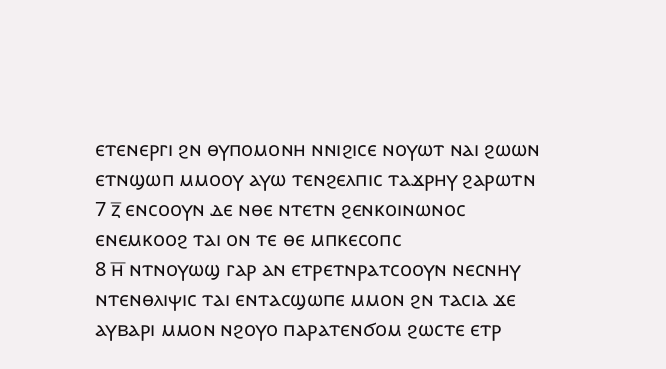ⲉⲧⲉⲛⲉⲣⲅⲓ ϩⲛ ⲑⲩⲡⲟⲙⲟⲛⲏ ⲛⲛⲓϩⲓⲥⲉ ⲛⲟⲩⲱⲧ ⲛⲁⲓ ϩⲱⲱⲛ ⲉⲧⲛϣⲱⲡ ⲙⲙⲟⲟⲩ ⲁⲩⲱ ⲧⲉⲛϩⲉⲗⲡⲓⲥ ⲧⲁϫⲣⲏⲩ ϩⲁⲣⲱⲧⲛ
7 ⲍ̅ ⲉⲛⲥⲟⲟⲩⲛ ⲇⲉ ⲛⲑⲉ ⲛⲧⲉⲧⲛ ϩⲉⲛⲕⲟⲓⲛⲱⲛⲟⲥ ⲉⲛⲉⲙⲕⲟⲟϩ ⲧⲁⲓ ⲟⲛ ⲧⲉ ⲑⲉ ⲙⲡⲕⲉⲥⲟⲡⲥ
8 ⲏ̅ ⲛⲧⲛⲟⲩⲱϣ ⲅⲁⲣ ⲁⲛ ⲉⲧⲣⲉⲧⲛⲣⲁⲧⲥⲟⲟⲩⲛ ⲛⲉⲥⲛⲏⲩ ⲛⲧⲉⲛⲑⲗⲓⲯⲓⲥ ⲧⲁⲓ ⲉⲛⲧⲁⲥϣⲱⲡⲉ ⲙⲙⲟⲛ ϩⲛ ⲧⲁⲥⲓⲁ ϫⲉ ⲁⲩⲃⲁⲣⲓ ⲙⲙⲟⲛ ⲛϩⲟⲩⲟ ⲡⲁⲣⲁⲧⲉⲛϭⲟⲙ ϩⲱⲥⲧⲉ ⲉⲧⲣ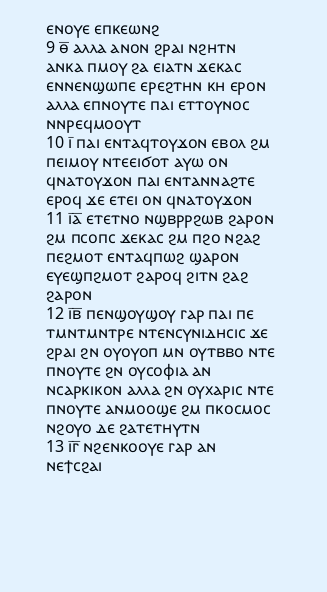ⲉⲛⲟⲩⲉ ⲉⲡⲕⲉⲱⲛϩ
9 ⲑ̅ ⲁⲗⲗⲁ ⲁⲛⲟⲛ ϩⲣⲁⲓ ⲛϩⲏⲧⲛ ⲁⲛⲕⲁ ⲡⲙⲟⲩ ϩⲁ ⲉⲓⲁⲧⲛ ϫⲉⲕⲁⲥ ⲉⲛⲛⲉⲛϣⲱⲡⲉ ⲉⲣⲉϩⲧⲏⲛ ⲕⲏ ⲉⲣⲟⲛ ⲁⲗⲗⲁ ⲉⲡⲛⲟⲩⲧⲉ ⲡⲁⲓ ⲉⲧⲧⲟⲩⲛⲟⲥ ⲛⲛⲣⲉϥⲙⲟⲟⲩⲧ
10 ⲓ̅ ⲡⲁⲓ ⲉⲛⲧⲁϥⲧⲟⲩϫⲟⲛ ⲉⲃⲟⲗ ϩⲙ ⲡⲉⲓⲙⲟⲩ ⲛⲧⲉⲉⲓϭⲟⲧ ⲁⲩⲱ ⲟⲛ ϥⲛⲁⲧⲟⲩϫⲟⲛ ⲡⲁⲓ ⲉⲛⲧⲁⲛⲛⲁϩⲧⲉ ⲉⲣⲟϥ ϫⲉ ⲉⲧⲉⲓ ⲟⲛ ϥⲛⲁⲧⲟⲩϫⲟⲛ
11 ⲓ̅ⲁ̅ ⲉⲧⲉⲧⲛⲟ ⲛϣⲃⲣⲣϩⲱⲃ ϩⲁⲣⲟⲛ ϩⲙ ⲡⲥⲟⲡⲥ ϫⲉⲕⲁⲥ ϩⲙ ⲡϩⲟ ⲛϩⲁϩ ⲡⲉϩⲙⲟⲧ ⲉⲛⲧⲁϥⲡⲱϩ ϣⲁⲣⲟⲛ ⲉⲩⲉϣⲡϩⲙⲟⲧ ϩⲁⲣⲟϥ ϩⲓⲧⲛ ϩⲁϩ ϩⲁⲣⲟⲛ
12 ⲓ̅ⲃ̅ ⲡⲉⲛϣⲟⲩϣⲟⲩ ⲅⲁⲣ ⲡⲁⲓ ⲡⲉ ⲧⲙⲛⲧⲙⲛⲧⲣⲉ ⲛⲧⲉⲛⲥⲩⲛⲓⲇⲏⲥⲓⲥ ϫⲉ ϩⲣⲁⲓ ϩⲛ ⲟⲩⲟⲩⲟⲡ ⲙⲛ ⲟⲩⲧⲃⲃⲟ ⲛⲧⲉ ⲡⲛⲟⲩⲧⲉ ϩⲛ ⲟⲩⲥⲟⲫⲓⲁ ⲁⲛ ⲛⲥⲁⲣⲕⲓⲕⲟⲛ ⲁⲗⲗⲁ ϩⲛ ⲟⲩⲭⲁⲣⲓⲥ ⲛⲧⲉ ⲡⲛⲟⲩⲧⲉ ⲁⲛⲙⲟⲟϣⲉ ϩⲙ ⲡⲕⲟⲥⲙⲟⲥ ⲛϩⲟⲩⲟ ⲇⲉ ϩⲁⲧⲉⲧⲏⲩⲧⲛ
13 ⲓ̅ⲅ̅ ⲛϩⲉⲛⲕⲟⲟⲩⲉ ⲅⲁⲣ ⲁⲛ ⲛⲉϯⲥϩⲁⲓ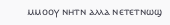ⲙⲙⲟⲟⲩ ⲛⲏⲧⲛ ⲁⲗⲗⲁ ⲛⲉⲧⲉⲧⲛⲱϣ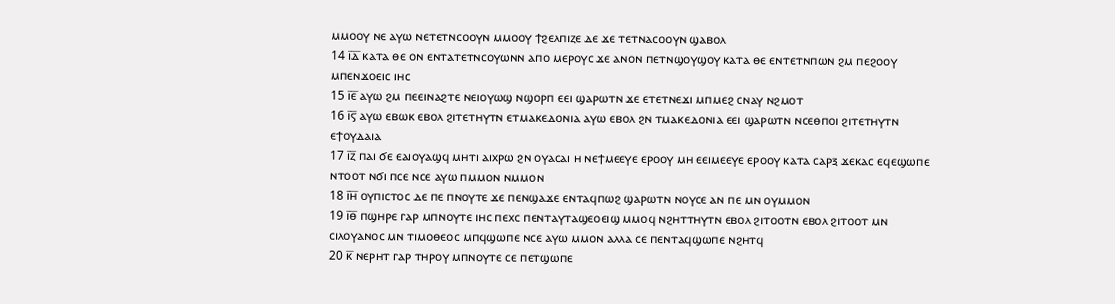ⲙⲙⲟⲟⲩ ⲛⲉ ⲁⲩⲱ ⲛⲉⲧⲉⲧⲛⲥⲟⲟⲩⲛ ⲙⲙⲟⲟⲩ ϯϩⲉⲗⲡⲓⲍⲉ ⲇⲉ ϫⲉ ⲧⲉⲧⲛⲁⲥⲟⲟⲩⲛ ϣⲁⲃⲟⲗ
14 ⲓ̅ⲇ̅ ⲕⲁⲧⲁ ⲑⲉ ⲟⲛ ⲉⲛⲧⲁⲧⲉⲧⲛⲥⲟⲩⲱⲛⲛ ⲁⲡⲟ ⲙⲉⲣⲟⲩⲥ ϫⲉ ⲁⲛⲟⲛ ⲡⲉⲧⲛϣⲟⲩϣⲟⲩ ⲕⲁⲧⲁ ⲑⲉ ⲉⲛⲧⲉⲧⲛⲡⲱⲛ ϩⲙ ⲡⲉϩⲟⲟⲩ ⲙⲡⲉⲛϫⲟⲉⲓⲥ ⲓⲏⲥ
15 ⲓ̅ⲉ̅ ⲁⲩⲱ ϩⲙ ⲡⲉⲉⲓⲛⲁϩⲧⲉ ⲛⲉⲓⲟⲩⲱϣ ⲛϣⲟⲣⲡ ⲉⲉⲓ ϣⲁⲣⲱⲧⲛ ϫⲉ ⲉⲧⲉⲧⲛⲉϫⲓ ⲙⲡⲙⲉϩ ⲥⲛⲁⲩ ⲛϩⲙⲟⲧ
16 ⲓ̅ⲋ̅ ⲁⲩⲱ ⲉⲃⲱⲕ ⲉⲃⲟⲗ ϩⲓⲧⲉⲧⲏⲩⲧⲛ ⲉⲧⲙⲁⲕⲉⲇⲟⲛⲓⲁ ⲁⲩⲱ ⲉⲃⲟⲗ ϩⲛ ⲧⲙⲁⲕⲉⲇⲟⲛⲓⲁ ⲉⲉⲓ ϣⲁⲣⲱⲧⲛ ⲛⲥⲉⲑⲡⲟⲓ ϩⲓⲧⲉⲧⲏⲩⲧⲛ ⲉϯⲟⲩⲇⲁⲓⲁ
17 ⲓ̅ⲍ̅ ⲡⲁⲓ ϭⲉ ⲉⲁⲓⲟⲩⲁϣϥ ⲙⲏⲧⲓ ⲁⲓⲭⲣⲱ ϩⲛ ⲟⲩⲁⲥⲁⲓ ⲏ ⲛⲉϯⲙⲉⲉⲩⲉ ⲉⲣⲟⲟⲩ ⲙⲏ ⲉⲉⲓⲙⲉⲉⲩⲉ ⲉⲣⲟⲟⲩ ⲕⲁⲧⲁ ⲥⲁⲣⲝ ϫⲉⲕⲁⲥ ⲉϥⲉϣⲱⲡⲉ ⲛⲧⲟⲟⲧ ⲛϭⲓ ⲡⲥⲉ ⲛⲥⲉ ⲁⲩⲱ ⲡⲙⲙⲟⲛ ⲛⲙⲙⲟⲛ
18 ⲓ̅ⲏ̅ ⲟⲩⲡⲓⲥⲧⲟⲥ ⲇⲉ ⲡⲉ ⲡⲛⲟⲩⲧⲉ ϫⲉ ⲡⲉⲛϣⲁϫⲉ ⲉⲛⲧⲁϥⲡⲱϩ ϣⲁⲣⲱⲧⲛ ⲛⲟⲩⲥⲉ ⲁⲛ ⲡⲉ ⲙⲛ ⲟⲩⲙⲙⲟⲛ
19 ⲓ̅ⲑ̅ ⲡϣⲏⲣⲉ ⲅⲁⲣ ⲙⲡⲛⲟⲩⲧⲉ ⲓⲏⲥ ⲡⲉⲭⲥ ⲡⲉⲛⲧⲁⲩⲧⲁϣⲉⲟⲉⲓϣ ⲙⲙⲟϥ ⲛϩⲏⲧⲧⲏⲩⲧⲛ ⲉⲃⲟⲗ ϩⲓⲧⲟⲟⲧⲛ ⲉⲃⲟⲗ ϩⲓⲧⲟⲟⲧ ⲙⲛ ⲥⲓⲗⲟⲩⲁⲛⲟⲥ ⲙⲛ ⲧⲓⲙⲟⲑⲉⲟⲥ ⲙⲡϥϣⲱⲡⲉ ⲛⲥⲉ ⲁⲩⲱ ⲙⲙⲟⲛ ⲁⲗⲗⲁ ⲥⲉ ⲡⲉⲛⲧⲁϥϣⲱⲡⲉ ⲛϩⲏⲧϥ
20 ⲕ̅ ⲛⲉⲣⲏⲧ ⲅⲁⲣ ⲧⲏⲣⲟⲩ ⲙⲡⲛⲟⲩⲧⲉ ⲥⲉ ⲡⲉⲧϣⲱⲡⲉ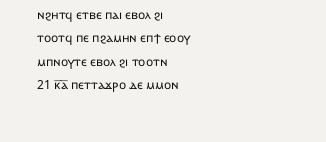ⲛϩⲏⲧϥ ⲉⲧⲃⲉ ⲡⲁⲓ ⲉⲃⲟⲗ ϩⲓ ⲧⲟⲟⲧϥ ⲡⲉ ⲡϩⲁⲙⲏⲛ ⲉⲡϯ ⲉⲟⲟⲩ ⲙⲡⲛⲟⲩⲧⲉ ⲉⲃⲟⲗ ϩⲓ ⲧⲟⲟⲧⲛ
21 ⲕ̅ⲁ̅ ⲡⲉⲧⲧⲁϫⲣⲟ ⲇⲉ ⲙⲙⲟⲛ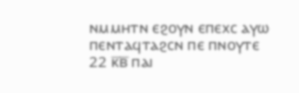ⲛⲙⲙⲏⲧⲛ ⲉϩⲟⲩⲛ ⲉⲡⲉⲭⲥ ⲁⲩⲱ ⲡⲉⲛⲧⲁϥⲧⲁϩⲥⲛ ⲡⲉ ⲡⲛⲟⲩⲧⲉ
22 ⲕ̅ⲃ̅ ⲡⲁⲓ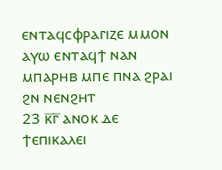ⲉⲛⲧⲁϥⲥⲫⲣⲁⲅⲓⲍⲉ ⲙⲙⲟⲛ ⲁⲩⲱ ⲉⲛⲧⲁϥϯ ⲛⲁⲛ ⲙⲡⲁⲣⲏⲃ ⲙⲡⲉ ⲡⲛⲁ ϩⲣⲁⲓ ϩⲛ ⲛⲉⲛϩⲏⲧ
23 ⲕ̅ⲅ̅ ⲁⲛⲟⲕ ⲇⲉ ϯⲉⲡⲓⲕⲁⲗⲉⲓ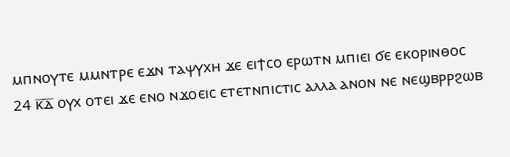ⲙⲡⲛⲟⲩⲧⲉ ⲙⲙⲛⲧⲣⲉ ⲉϫⲛ ⲧⲁⲯⲩⲭⲏ ϫⲉ ⲉⲓϯⲥⲟ ⲉⲣⲱⲧⲛ ⲙⲡⲓⲉⲓ ϭⲉ ⲉⲕⲟⲣⲓⲛⲑⲟⲥ
24 ⲕ̅ⲇ̅ ⲟⲩⲭ ⲟⲧⲉⲓ ϫⲉ ⲉⲛⲟ ⲛϫⲟⲉⲓⲥ ⲉⲧⲉⲧⲛⲡⲓⲥⲧⲓⲥ ⲁⲗⲗⲁ ⲁⲛⲟⲛ ⲛⲉ ⲛⲉϣⲃⲣⲣϩⲱⲃ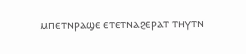ⲙⲡⲉⲧⲛⲣⲁϣⲉ ⲉⲧⲉⲧⲛⲁϩⲉⲣⲁⲧ ⲧⲏⲩⲧⲛ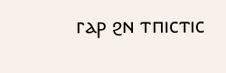ⲅⲁⲣ ϩⲛ ⲧⲡⲓⲥⲧⲓⲥ